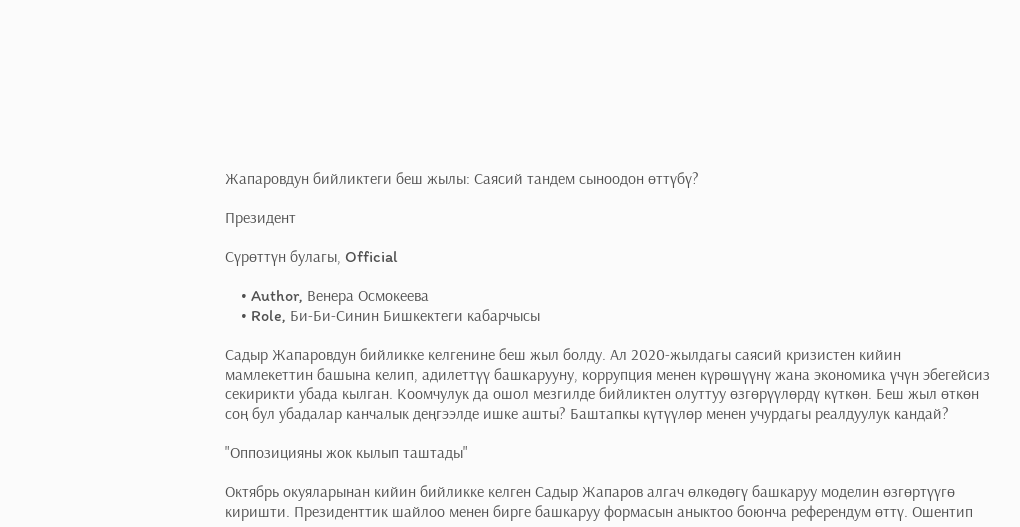Жапаровдун бийликтеги беш жылы: Саясий тандем сыноодон өттүбү?

Президент

Сүрөттүн булагы, Official

    • Author, Венера Осмокеева
    • Role, Би-Би-Синин Бишкектеги кабарчысы

Садыр Жапаровдун бийликке келгенине беш жыл болду. Ал 2020-жылдагы саясий кризистен кийин мамлекеттин башына келип, адилеттүү башкарууну, коррупция менен күрөшүүнү жана экономика үчүн эбегейсиз секирикти убада кылган. Коомчулук да ошол мезгилде бийликтен олуттуу өзгөрүүлөрдү күткөн. Беш жыл өткөн соң бул убадалар канчалык деңгээлде ишке ашты? Баштапкы күтүүлөр менен учурдагы реалдуулук кандай?

"Оппозицияны жок кылып таштады"

Октябрь окуяларынан кийин бийликке келген Садыр Жапаров алгач өлкөдөгү башкаруу моделин өзгөртүүгө киришти. Президенттик шайлоо менен бирге башкаруу формасын аныктоо боюнча референдум өттү. Ошентип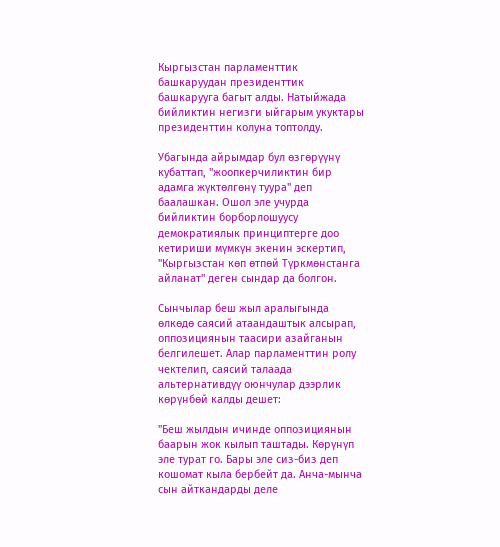Кыргызстан парламенттик башкаруудан президенттик башкарууга багыт алды. Натыйжада бийликтин негизги ыйгарым укуктары президенттин колуна топтолду.

Убагында айрымдар бул өзгөрүүнү кубаттап, "жоопкерчиликтин бир адамга жүктөлгөнү туура" деп баалашкан. Ошол эле учурда бийликтин борборлошуусу демократиялык принциптерге доо кетириши мүмкүн экенин эскертип, "Кыргызстан көп өтпөй Түркмөнстанга айланат" деген сындар да болгон.

Сынчылар беш жыл аралыгында өлкөдө саясий атаандаштык алсырап, оппозициянын таасири азайганын белгилешет. Алар парламенттин ролу чектелип, саясий талаада альтернативдүү оюнчулар дээрлик көрүнбөй калды дешет:

"Беш жылдын ичинде оппозициянын баарын жок кылып таштады. Көрүнүп эле турат го. Бары эле сиз-биз деп кошомат кыла бербейт да. Анча-мынча сын айткандарды деле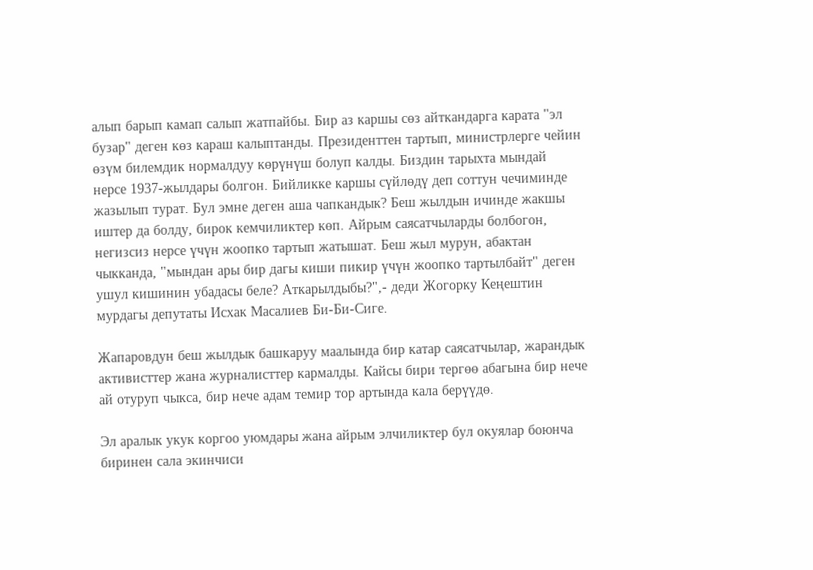алып барып камап салып жатпайбы. Бир аз каршы сөз айткандарга карата "эл бузар" деген көз караш калыптанды. Президенттен тартып, министрлерге чейин өзүм билемдик нормалдуу көрүнүш болуп калды. Биздин тарыхта мындай нерсе 1937-жылдары болгон. Бийликке каршы сүйлөдү деп соттун чечиминде жазылып турат. Бул эмне деген аша чапкандык? Беш жылдын ичинде жакшы иштер да болду, бирок кемчиликтер көп. Айрым саясатчыларды болбогон, негизсиз нерсе үчүн жоопко тартып жатышат. Беш жыл мурун, абактан чыкканда, "мындан ары бир дагы киши пикир үчүн жоопко тартылбайт" деген ушул кишинин убадасы беле? Аткарылдыбы?",- деди Жогорку Кеңештин мурдагы депутаты Исхак Масалиев Би-Би-Сиге.

Жапаровдун беш жылдык башкаруу маалында бир катар саясатчылар, жарандык активисттер жана журналисттер кармалды. Кайсы бири тергөө абагына бир нече ай отуруп чыкса, бир нече адам темир тор артында кала берүүдө.

Эл аралык укук коргоо уюмдары жана айрым элчиликтер бул окуялар боюнча биринен сала экинчиси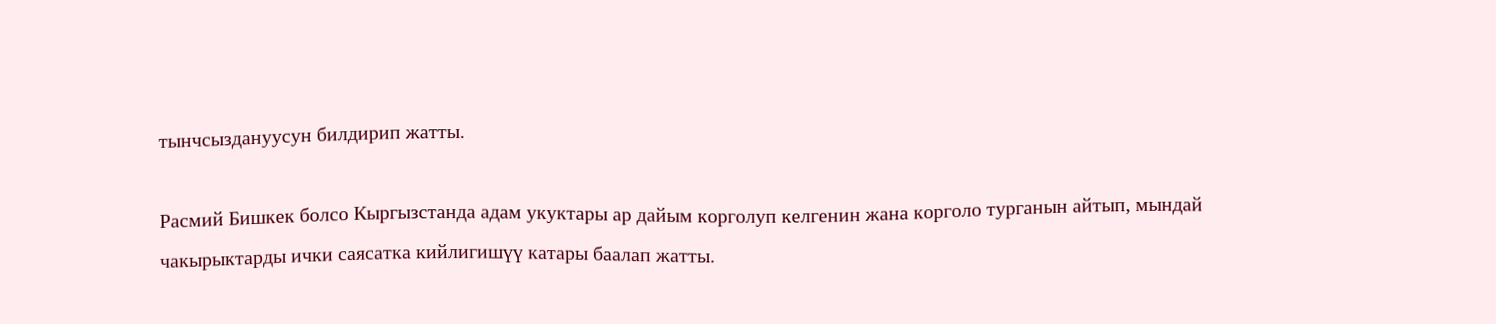тынчсыздануусун билдирип жатты.

Расмий Бишкек болсо Кыргызстанда адам укуктары ар дайым корголуп келгенин жана корголо турганын айтып, мындай чакырыктарды ички саясатка кийлигишүү катары баалап жатты.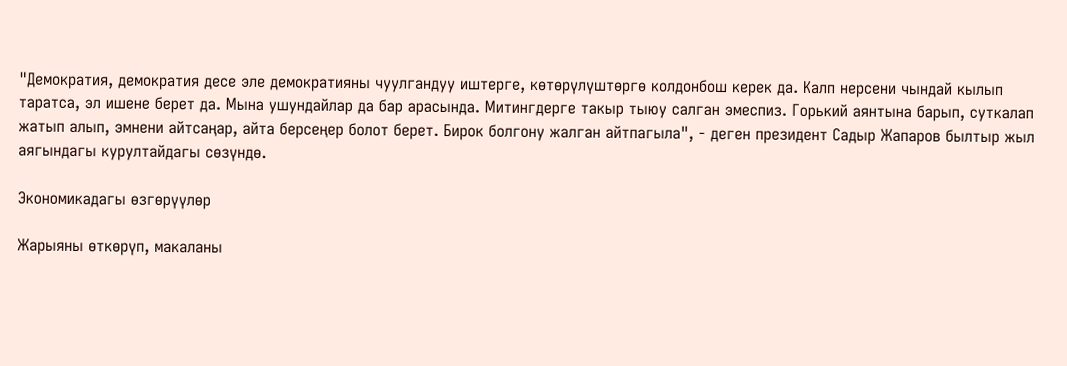"Демократия, демократия десе эле демократияны чуулгандуу иштерге, көтөрүлүштөргө колдонбош керек да. Калп нерсени чындай кылып таратса, эл ишене берет да. Мына ушундайлар да бар арасында. Митингдерге такыр тыюу салган эмеспиз. Горький аянтына барып, суткалап жатып алып, эмнени айтсаңар, айта берсеңер болот берет. Бирок болгону жалган айтпагыла", - деген президент Садыр Жапаров былтыр жыл аягындагы курултайдагы сөзүндө.

Экономикадагы өзгөрүүлөр

Жарыяны өткөрүп, макаланы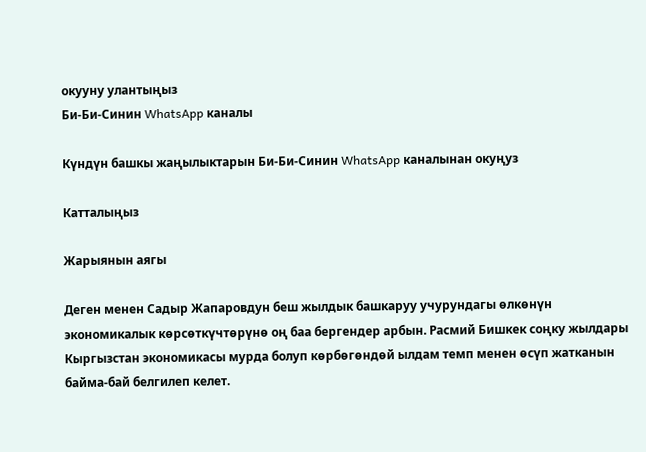окууну улантыңыз
Би-Би-Синин WhatsApp каналы

Күндүн башкы жаңылыктарын Би-Би-Синин WhatsApp каналынан окуңуз

Катталыңыз

Жарыянын аягы

Деген менен Садыр Жапаровдун беш жылдык башкаруу учурундагы өлкөнүн экономикалык көрсөткүчтөрүнө оң баа бергендер арбын. Расмий Бишкек соңку жылдары Кыргызстан экономикасы мурда болуп көрбөгөндөй ылдам темп менен өсүп жатканын байма-бай белгилеп келет.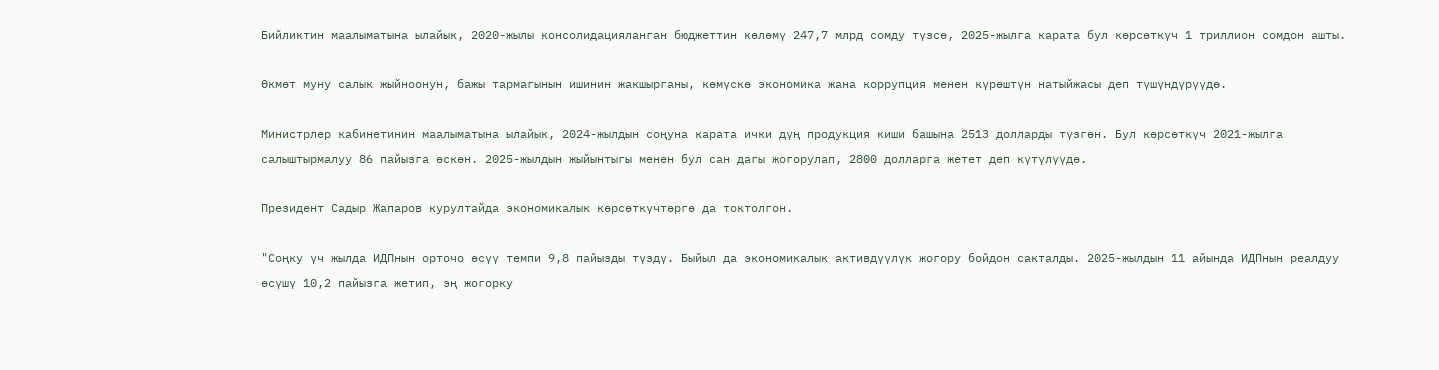Бийликтин маалыматына ылайык, 2020-жылы консолидацияланган бюджеттин көлөмү 247,7 млрд сомду түзсө, 2025-жылга карата бул көрсөткүч 1 триллион сомдон ашты.

Өкмөт муну салык жыйноонун, бажы тармагынын ишинин жакшырганы, көмүскө экономика жана коррупция менен күрөштүн натыйжасы деп түшүндүрүүдө.

Министрлер кабинетинин маалыматына ылайык, 2024-жылдын соңуна карата ички дүң продукция киши башына 2513 долларды түзгөн. Бул көрсөткүч 2021-жылга салыштырмалуу 86 пайызга өскөн. 2025-жылдын жыйынтыгы менен бул сан дагы жогорулап, 2800 долларга жетет деп күтүлүүдө.

Президент Садыр Жапаров курултайда экономикалык көрсөткүчтөргө да токтолгон.

"Соңку үч жылда ИДПнын орточо өсүү темпи 9,8 пайызды түздү. Быйыл да экономикалык активдүүлүк жогору бойдон сакталды. 2025-жылдын 11 айында ИДПнын реалдуу өсүшү 10,2 пайызга жетип, эң жогорку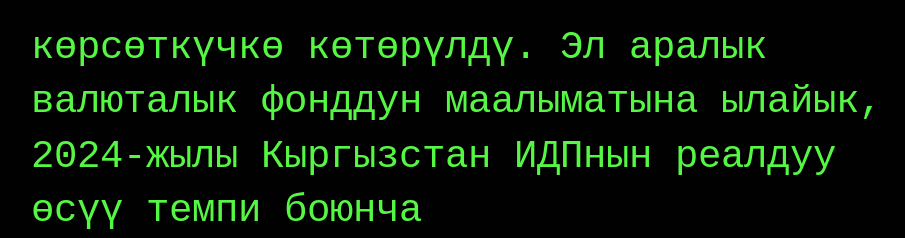көрсөткүчкө көтөрүлдү. Эл аралык валюталык фонддун маалыматына ылайык, 2024-жылы Кыргызстан ИДПнын реалдуу өсүү темпи боюнча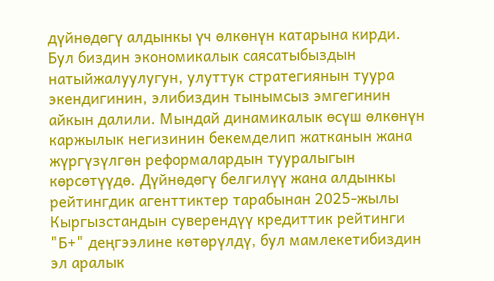дүйнөдөгү алдынкы үч өлкөнүн катарына кирди. Бул биздин экономикалык саясатыбыздын натыйжалуулугун, улуттук стратегиянын туура экендигинин, элибиздин тынымсыз эмгегинин айкын далили. Мындай динамикалык өсүш өлкөнүн каржылык негизинин бекемделип жатканын жана жүргүзүлгөн реформалардын тууралыгын көрсөтүүдө. Дүйнөдөгү белгилүү жана алдынкы рейтингдик агенттиктер тарабынан 2025-жылы Кыргызстандын суверендүү кредиттик рейтинги "Б+" деңгээлине көтөрүлдү, бул мамлекетибиздин эл аралык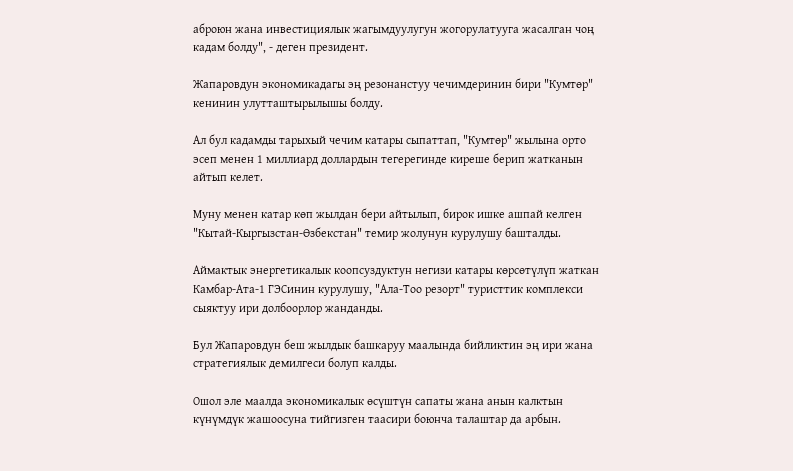аброюн жана инвестициялык жагымдуулугун жогорулатууга жасалган чоң кадам болду", - деген президент.

Жапаровдун экономикадагы эң резонанстуу чечимдеринин бири "Кумтөр" кенинин улутташтырылышы болду.

Ал бул кадамды тарыхый чечим катары сыпаттап, "Кумтөр" жылына орто эсеп менен 1 миллиард доллардын тегерегинде киреше берип жатканын айтып келет.

Муну менен катар көп жылдан бери айтылып, бирок ишке ашпай келген "Кытай-Кыргызстан-Өзбекстан" темир жолунун курулушу башталды.

Аймактык энергетикалык коопсуздуктун негизи катары көрсөтүлүп жаткан Камбар-Ата-1 ГЭСинин курулушу, "Ала-Тоо резорт" туристтик комплекси сыяктуу ири долбоорлор жанданды.

Бул Жапаровдун беш жылдык башкаруу маалында бийликтин эң ири жана стратегиялык демилгеси болуп калды.

Ошол эле маалда экономикалык өсүштүн сапаты жана анын калктын күнүмдүк жашоосуна тийгизген таасири боюнча талаштар да арбын.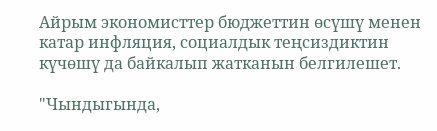Айрым экономисттер бюджеттин өсүшү менен катар инфляция, социалдык теңсиздиктин күчөшү да байкалып жатканын белгилешет.

"Чындыгында,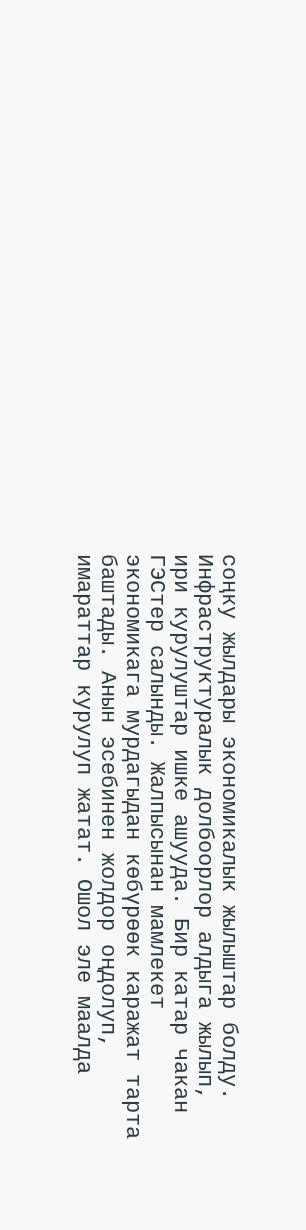соңку жылдары экономикалык жылыштар болду. Инфраструктуралык долбоорлор алдыга жылып, ири курулуштар ишке ашууда. Бир катар чакан ГЭСтер салынды. Жалпысынан мамлекет экономикага мурдагыдан көбүрөөк каражат тарта баштады. Анын эсебинен жолдор оңдолуп, имараттар курулуп жатат. Ошол эле маалда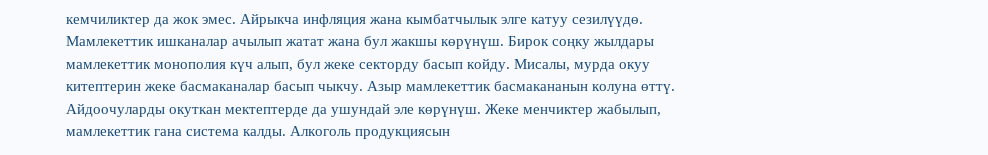кемчиликтер да жок эмес. Айрыкча инфляция жана кымбатчылык элге катуу сезилүүдө. Мамлекеттик ишканалар ачылып жатат жана бул жакшы көрүнүш. Бирок соңку жылдары мамлекеттик монополия күч алып, бул жеке секторду басып койду. Мисалы, мурда окуу китептерин жеке басмаканалар басып чыкчу. Азыр мамлекеттик басмакананын колуна өттү. Айдоочуларды окуткан мектептерде да ушундай эле көрүнүш. Жеке менчиктер жабылып, мамлекеттик гана система калды. Алкоголь продукциясын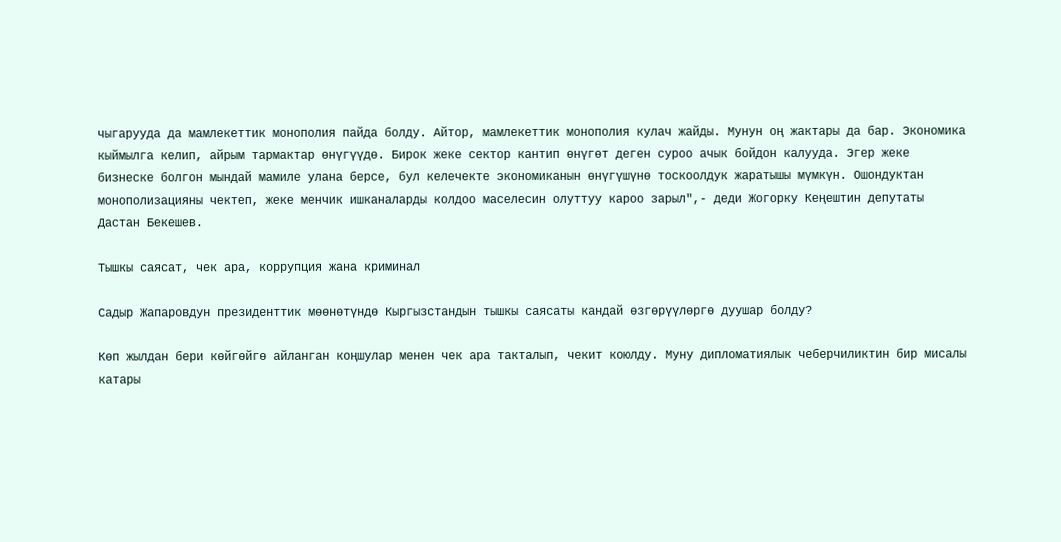чыгарууда да мамлекеттик монополия пайда болду. Айтор, мамлекеттик монополия кулач жайды. Мунун оң жактары да бар. Экономика кыймылга келип, айрым тармактар өнүгүүдө. Бирок жеке сектор кантип өнүгөт деген суроо ачык бойдон калууда. Эгер жеке бизнеске болгон мындай мамиле улана берсе, бул келечекте экономиканын өнүгүшүнө тоскоолдук жаратышы мүмкүн. Ошондуктан монополизацияны чектеп, жеке менчик ишканаларды колдоо маселесин олуттуу кароо зарыл",- деди Жогорку Кеңештин депутаты Дастан Бекешев.

Тышкы саясат, чек ара, коррупция жана криминал

Садыр Жапаровдун президенттик мөөнөтүндө Кыргызстандын тышкы саясаты кандай өзгөрүүлөргө дуушар болду?

Көп жылдан бери көйгөйгө айланган коңшулар менен чек ара такталып, чекит коюлду. Муну дипломатиялык чеберчиликтин бир мисалы катары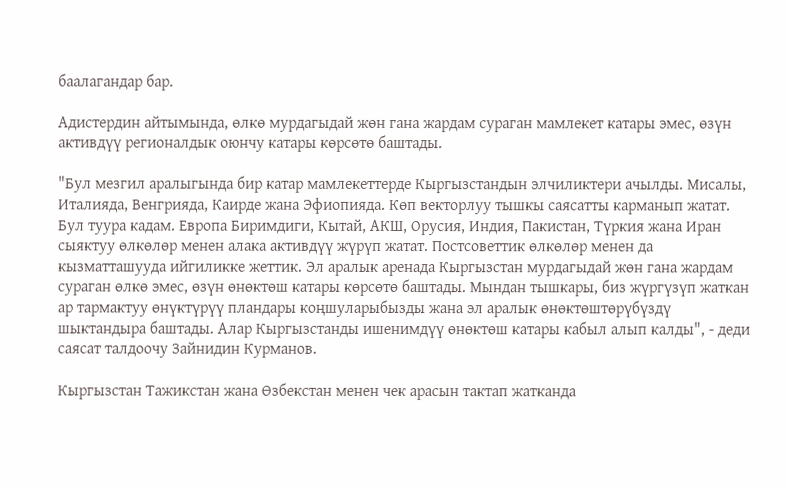баалагандар бар.

Адистердин айтымында, өлкө мурдагыдай жөн гана жардам сураган мамлекет катары эмес, өзүн активдүү регионалдык оюнчу катары көрсөтө баштады.

"Бул мезгил аралыгында бир катар мамлекеттерде Кыргызстандын элчиликтери ачылды. Мисалы, Италияда, Венгрияда, Каирде жана Эфиопияда. Көп векторлуу тышкы саясатты карманып жатат. Бул туура кадам. Европа Биримдиги, Кытай, АКШ, Орусия, Индия, Пакистан, Түркия жана Иран сыяктуу өлкөлөр менен алака активдүү жүрүп жатат. Постсоветтик өлкөлөр менен да кызматташууда ийгиликке жеттик. Эл аралык аренада Кыргызстан мурдагыдай жөн гана жардам сураган өлкө эмес, өзүн өнөктөш катары көрсөтө баштады. Мындан тышкары, биз жүргүзүп жаткан ар тармактуу өнүктүрүү пландары коңшуларыбызды жана эл аралык өнөктөштөрүбүздү шыктандыра баштады. Алар Кыргызстанды ишенимдүү өнөктөш катары кабыл алып калды", - деди саясат талдоочу Зайнидин Курманов.

Кыргызстан Тажикстан жана Өзбекстан менен чек арасын тактап жатканда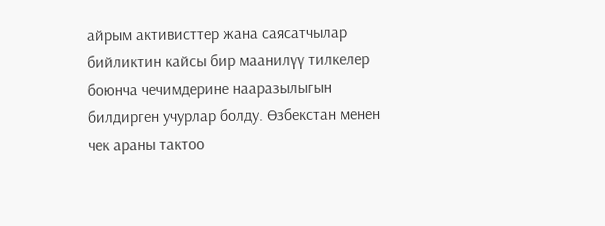айрым активисттер жана саясатчылар бийликтин кайсы бир маанилүү тилкелер боюнча чечимдерине нааразылыгын билдирген учурлар болду. Өзбекстан менен чек араны тактоо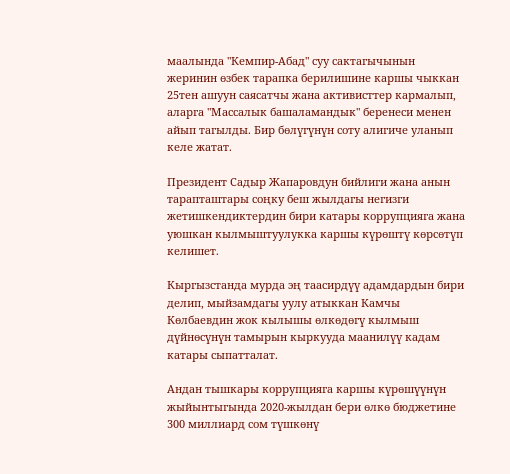маалында "Кемпир-Абад" суу сактагычынын жеринин өзбек тарапка берилишине каршы чыккан 25тен ашуун саясатчы жана активисттер кармалып, аларга "Массалык башаламандык" беренеси менен айып тагылды. Бир бөлүгүнүн соту алигиче уланып келе жатат.

Президент Садыр Жапаровдун бийлиги жана анын тарапташтары соңку беш жылдагы негизги жетишкендиктердин бири катары коррупцияга жана уюшкан кылмыштуулукка каршы күрөштү көрсөтүп келишет.

Кыргызстанда мурда эң таасирдүү адамдардын бири делип, мыйзамдагы уулу атыккан Камчы Көлбаевдин жок кылышы өлкөдөгү кылмыш дүйнөсүнүн тамырын кыркууда маанилүү кадам катары сыпатталат.

Андан тышкары коррупцияга каршы күрөшүүнүн жыйынтыгында 2020-жылдан бери өлкө бюджетине 300 миллиард сом түшкөнү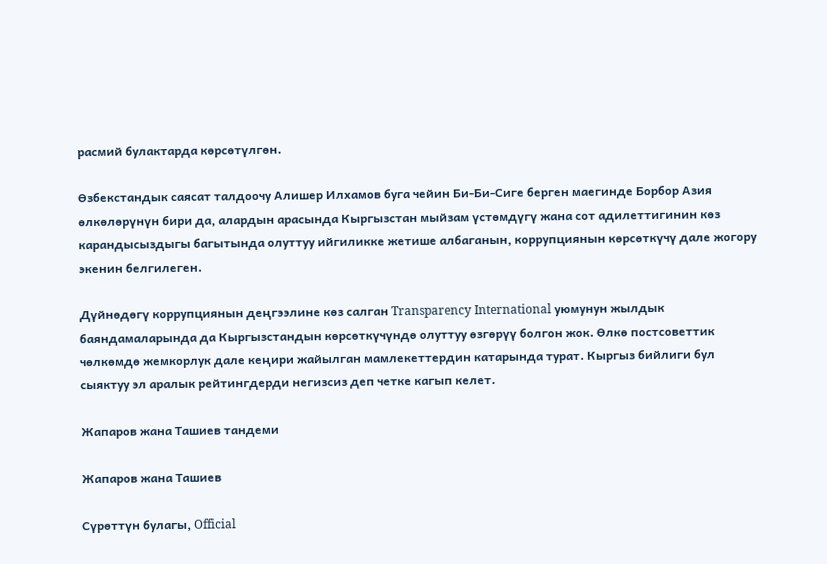расмий булактарда көрсөтүлгөн.

Өзбекстандык саясат талдоочу Алишер Илхамов буга чейин Би-Би-Сиге берген маегинде Борбор Азия өлкөлөрүнүн бири да, алардын арасында Кыргызстан мыйзам үстөмдүгү жана сот адилеттигинин көз карандысыздыгы багытында олуттуу ийгиликке жетише албаганын, коррупциянын көрсөткүчү дале жогору экенин белгилеген.

Дүйнөдөгү коррупциянын деңгээлине көз салган Transparency International уюмунун жылдык баяндамаларында да Кыргызстандын көрсөткүчүндө олуттуу өзгөрүү болгон жок. Өлкө постсоветтик чөлкөмдө жемкорлук дале кеңири жайылган мамлекеттердин катарында турат. Кыргыз бийлиги бул сыяктуу эл аралык рейтингдерди негизсиз деп четке кагып келет.

Жапаров жана Ташиев тандеми

Жапаров жана Ташиев

Сүрөттүн булагы, Official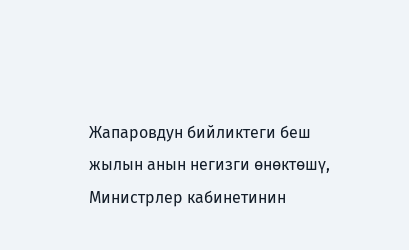Жапаровдун бийликтеги беш жылын анын негизги өнөктөшү, Министрлер кабинетинин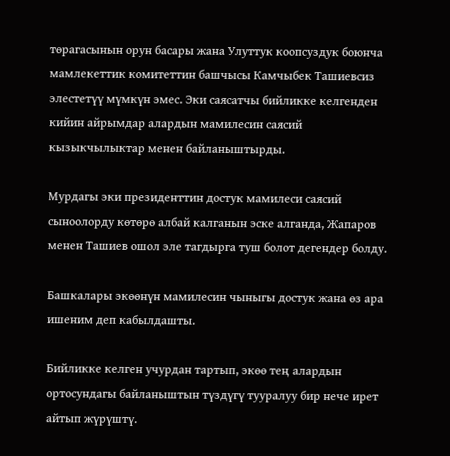төрагасынын орун басары жана Улуттук коопсуздук боюнча мамлекеттик комитеттин башчысы Камчыбек Ташиевсиз элестетүү мүмкүн эмес. Эки саясатчы бийликке келгенден кийин айрымдар алардын мамилесин саясий кызыкчылыктар менен байланыштырды.

Мурдагы эки президенттин достук мамилеси саясий сыноолорду көтөрө албай калганын эске алганда, Жапаров менен Ташиев ошол эле тагдырга туш болот дегендер болду.

Башкалары экөөнүн мамилесин чыныгы достук жана өз ара ишеним деп кабылдашты.

Бийликке келген учурдан тартып, экөө тең алардын ортосундагы байланыштын түздүгү тууралуу бир нече ирет айтып жүрүштү.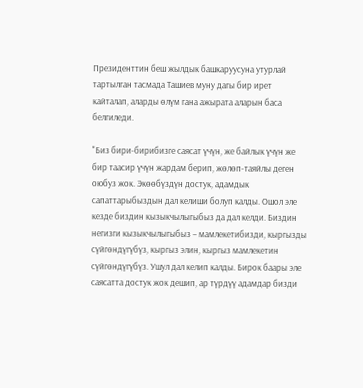Президенттин беш жылдык башкаруусуна утурлай тартылган тасмада Ташиев муну дагы бир ирет кайталап, аларды өлүм гана ажырата аларын баса белгиледи.

"Биз бири-бирибизге саясат үчүн, же байлык үчүн же бир таасир үчүн жардам берип, жөлөп-таяйлы деген оюбуз жок. Экөөбүздүн достук, адамдык сапаттарыбыздын дал келиши болуп калды. Ошол эле кезде биздин кызыкчылыгыбыз да дал келди. Биздин негизги кызыкчылыгыбыз – мамлекетибизди, кыргызды сүйгөндүгүбүз, кыргыз элин, кыргыз мамлекетин сүйгөндүгүбүз. Ушул дал келип калды. Бирок баары эле саясатта достук жок дешип, ар түрдүү адамдар бизди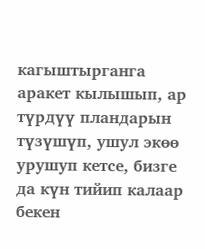кагыштырганга аракет кылышып, ар түрдүү пландарын түзүшүп, ушул экөө урушуп кетсе, бизге да күн тийип калаар бекен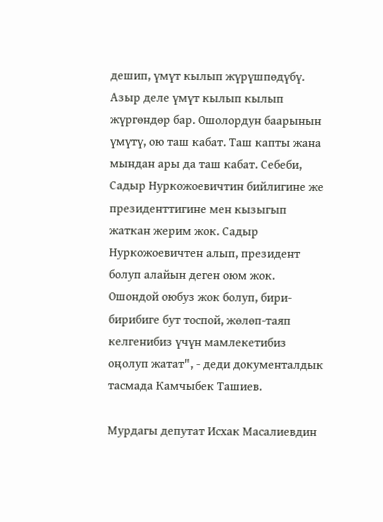дешип, үмүт кылып жүрүшпөдүбү. Азыр деле үмүт кылып кылып жүргөндөр бар. Ошолордун баарынын үмүтү, ою таш кабат. Таш капты жана мындан ары да таш кабат. Себеби, Садыр Нуркожоевичтин бийлигине же президенттигине мен кызыгып жаткан жерим жок. Садыр Нуркожоевичтен алып, президент болуп алайын деген оюм жок. Ошондой оюбуз жок болуп, бири-бирибиге бут тоспой, жөлөп-таяп келгенибиз үчүн мамлекетибиз оңолуп жатат", - деди документалдык тасмада Камчыбек Ташиев.

Мурдагы депутат Исхак Масалиевдин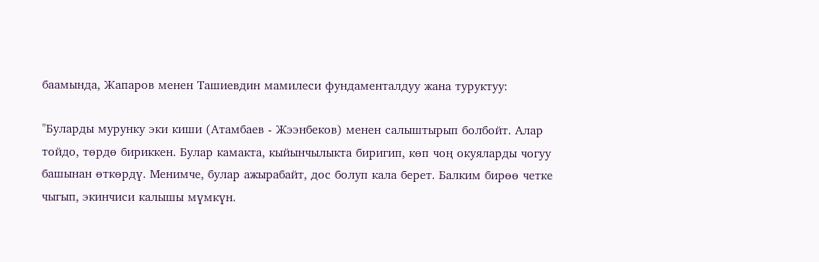баамында, Жапаров менен Ташиевдин мамилеси фундаменталдуу жана туруктуу:

"Буларды мурунку эки киши (Атамбаев - Жээнбеков) менен салыштырып болбойт. Алар тойдо, төрдө бириккен. Булар камакта, кыйынчылыкта биригип, көп чоң окуяларды чогуу башынан өткөрдү. Менимче, булар ажырабайт, дос болуп кала берет. Балким бирөө четке чыгып, экинчиси калышы мүмкүн.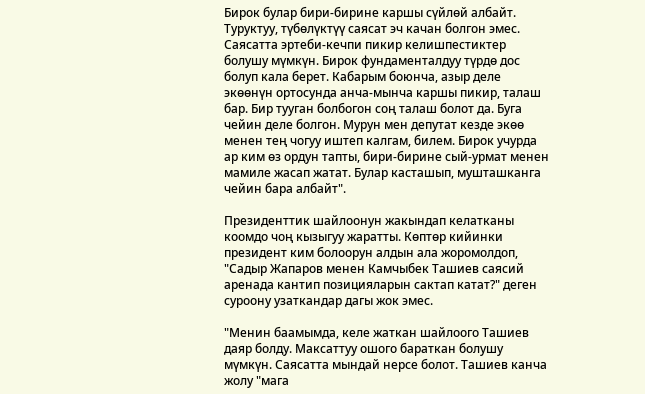Бирок булар бири-бирине каршы сүйлөй албайт. Туруктуу, түбөлүктүү саясат эч качан болгон эмес. Саясатта эртеби-кечпи пикир келишпестиктер болушу мүмкүн. Бирок фундаменталдуу түрдө дос болуп кала берет. Кабарым боюнча, азыр деле экөөнүн ортосунда анча-мынча каршы пикир, талаш бар. Бир тууган болбогон соң талаш болот да. Буга чейин деле болгон. Мурун мен депутат кезде экөө менен тең чогуу иштеп калгам, билем. Бирок учурда ар ким өз ордун тапты, бири-бирине сый-урмат менен мамиле жасап жатат. Булар касташып, мушташканга чейин бара албайт".

Президенттик шайлоонун жакындап келатканы коомдо чоң кызыгуу жаратты. Көптөр кийинки президент ким болоорун алдын ала жоромолдоп, "Садыр Жапаров менен Камчыбек Ташиев саясий аренада кантип позицияларын сактап катат?" деген суроону узаткандар дагы жок эмес.

"Менин баамымда, келе жаткан шайлоого Ташиев даяр болду. Максаттуу ошого бараткан болушу мүмкүн. Саясатта мындай нерсе болот. Ташиев канча жолу "мага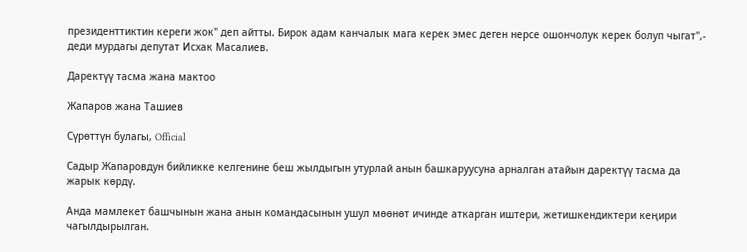президенттиктин кереги жок" деп айтты. Бирок адам канчалык мага керек эмес деген нерсе ошончолук керек болуп чыгат",- деди мурдагы депутат Исхак Масалиев.

Даректүү тасма жана мактоо

Жапаров жана Ташиев

Сүрөттүн булагы, Official

Садыр Жапаровдун бийликке келгенине беш жылдыгын утурлай анын башкаруусуна арналган атайын даректүү тасма да жарык көрдү.

Анда мамлекет башчынын жана анын командасынын ушул мөөнөт ичинде аткарган иштери, жетишкендиктери кеңири чагылдырылган.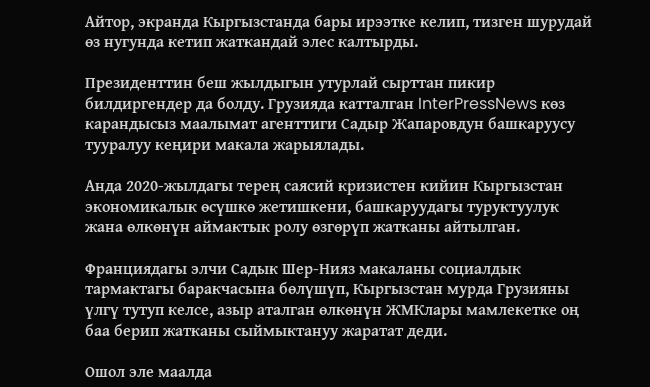Айтор, экранда Кыргызстанда бары ирээтке келип, тизген шурудай өз нугунда кетип жаткандай элес калтырды.

Президенттин беш жылдыгын утурлай сырттан пикир билдиргендер да болду. Грузияда катталган InterPressNews көз карандысыз маалымат агенттиги Садыр Жапаровдун башкаруусу тууралуу кеңири макала жарыялады.

Анда 2020-жылдагы терең саясий кризистен кийин Кыргызстан экономикалык өсүшкө жетишкени, башкаруудагы туруктуулук жана өлкөнүн аймактык ролу өзгөрүп жатканы айтылган.

Франциядагы элчи Садык Шер-Нияз макаланы социалдык тармактагы баракчасына бөлүшүп, Кыргызстан мурда Грузияны үлгү тутуп келсе, азыр аталган өлкөнүн ЖМКлары мамлекетке оң баа берип жатканы сыймыктануу жаратат деди.

Ошол эле маалда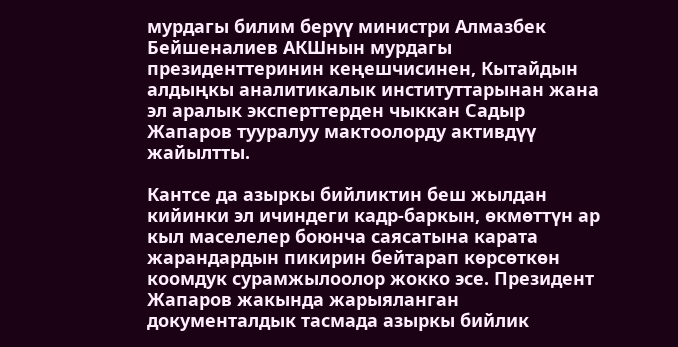мурдагы билим берүү министри Алмазбек Бейшеналиев АКШнын мурдагы президенттеринин кеңешчисинен, Кытайдын алдыңкы аналитикалык институттарынан жана эл аралык эксперттерден чыккан Садыр Жапаров тууралуу мактоолорду активдүү жайылтты.

Кантсе да азыркы бийликтин беш жылдан кийинки эл ичиндеги кадр-баркын, өкмөттүн ар кыл маселелер боюнча саясатына карата жарандардын пикирин бейтарап көрсөткөн коомдук сурамжылоолор жокко эсе. Президент Жапаров жакында жарыяланган документалдык тасмада азыркы бийлик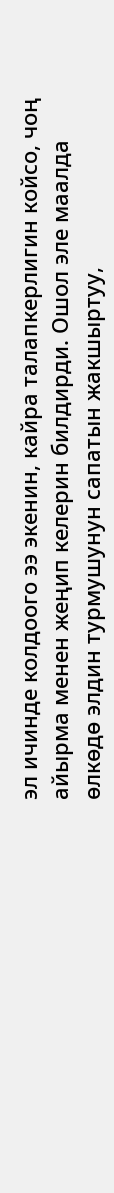эл ичинде колдоого ээ экенин, кайра талапкерлигин койсо, чоң айырма менен жеңип келерин билдирди. Ошол эле маалда өлкөдө элдин турмушунун сапатын жакшыртуу,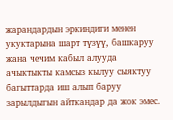жарандардын эркиндиги менен укуктарына шарт түзүү, башкаруу жана чечим кабыл алууда ачыктыкты камсыз кылуу сыяктуу багыттарда иш алып баруу зарылдыгын айткандар да жок эмес.